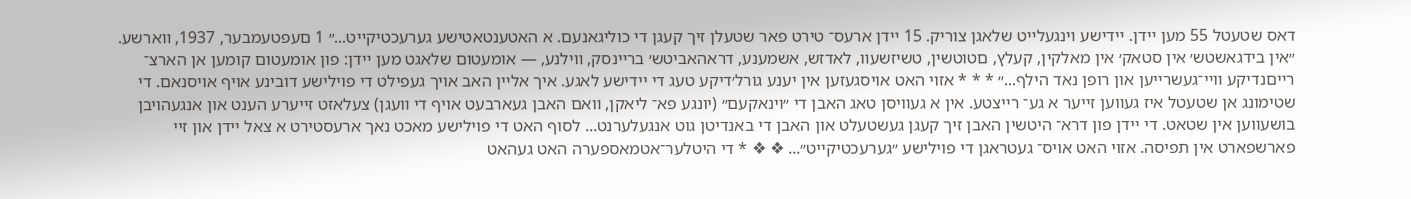דאס שטעטל 55 מען ײדן. ײדישע ױנגעלײט שלאגן צוריק. 15 ײדן ארעס־ טירט פאר שטעלן זיך קעגן די כוליגאנעם. א האטענטאטישע גערעכטיקײט...״ 1 םעפטעמבער, 1937, װארשע. ״אין בידגאשטש׳ אין סטאק׳ אין מאלקין, קעלץ, םטוטשין, טשיזשעװ, לאדזש, אשמענע, דראהאביטש׳ ברײנסק, װילנע, — אומעטום שלאגט מען ײדן: פון אומעטום קומען אן הארצ־ רײםנדיקע װײ־געשרײען און רופן נאד הילף...״ * * * אזוי האט אויסגעזען אין יענע גורל׳דיקע טעג די יידישע לאגע. איך אלײן האב אויך געפילט די פוילישע דובינע אויף אויסנאם. די שטימונג אן שטעטל איז געװען זײער א גע־ רײצטע. אין א געװיסן טאג האבן די ״ױנאקעם״ (יונגע פא־ ליאקן, װאם האבן געארבעט אויף די װעגן) צעלאזט זײערע הענט און אנגעהויבן בושעװען אין שטאט. די ײדן פון דרא־ היטשין האבן זיך קעגן געשטעלט און האבן די באנדיטן גוט אנגעלערנט... לסוף האט די פוילישע מאכט נאך ארעסטירט א צאל ײדן און זיי פארשפארט אין תפיסה. אזוי האט אויס־ געטראגן די פוילישע ״גערעכטיקײט״... ❖ ❖ * די היטלער־אטמאספערה האט געהאט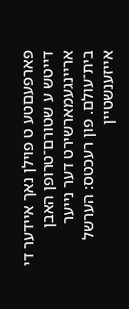פארפעםטע ט פוילן נאך איידער די דײטש ע שטורם־טרופן האבן ארײנגעמארשירט דער נייער בית־עולם. פון רעכטס: הערשל אײזענשטײן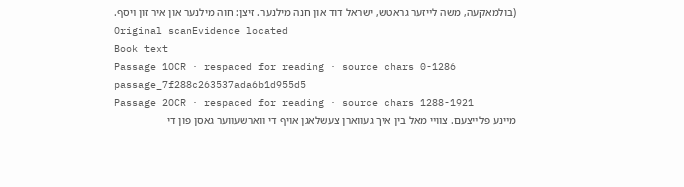(בולמאקעה, משה לײזער גראטש, ישראל דוד און חנה מילנער. זיצן: חוה מילנער און איר זון ױסף.
Original scanEvidence located
Book text
Passage 1OCR · respaced for reading · source chars 0-1286
passage_7f288c263537ada6b1d955d5
Passage 2OCR · respaced for reading · source chars 1288-1921
מײנע פלײצעם. צװײ מאל בין איך געװארן צעשלאגן אויף די װארשעװער גאסן פון די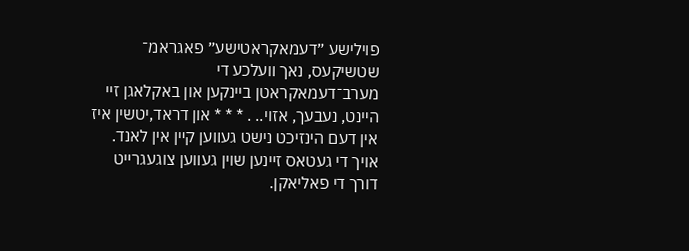פוילישע ״דעמאקראטישע״ פאגראמ־ שטשיקעס, נאך װעלכע די מערב־דעמאקראטן בײנקען און באקלאגן זײ הײנט, נעבעך, אזוי.. . * * * און דראד,יטשין איז אין דעם הינזיכט נישט געװען קײן אין לאנד. אויך די געטאס זײנען שוין געװען צוגעגרײט דורך די פאליאקן.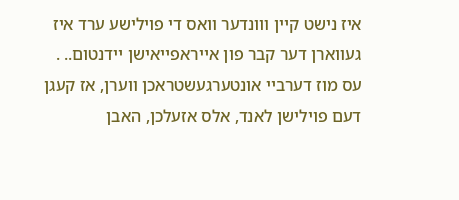איז נישט קײן װונדער װאס די פוילישע ערד איז געװארן דער קבר פון אײראפײאישן ײדנטום.. . עס מוז דערבײ אונטערגעשטראכן װערן, אז קעגן דעם פוילישן לאנד, אלס אזעלכן, האבן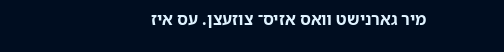מיר גארנישט װאס אזיס־ צוזעצן. עס איז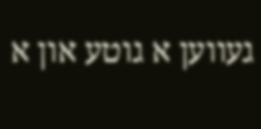געװען א גוטע און א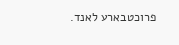פרוכטבארע לאנד.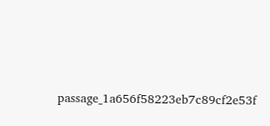passage_1a656f58223eb7c89cf2e53f